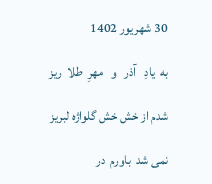30 شهریور 1402

به  یادِ   آذر   و   مهرِ  طلا  ریز

شدم از خش خش گلواژه لبریز

نمی شد  باورم  در‌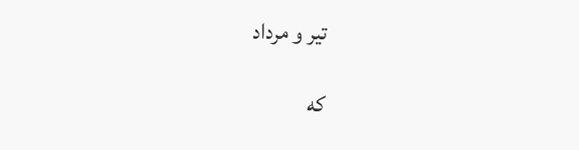تیر و مرداد

که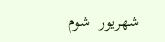شهریور  شوم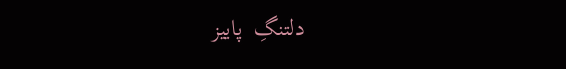دلتنگِ  پاییز